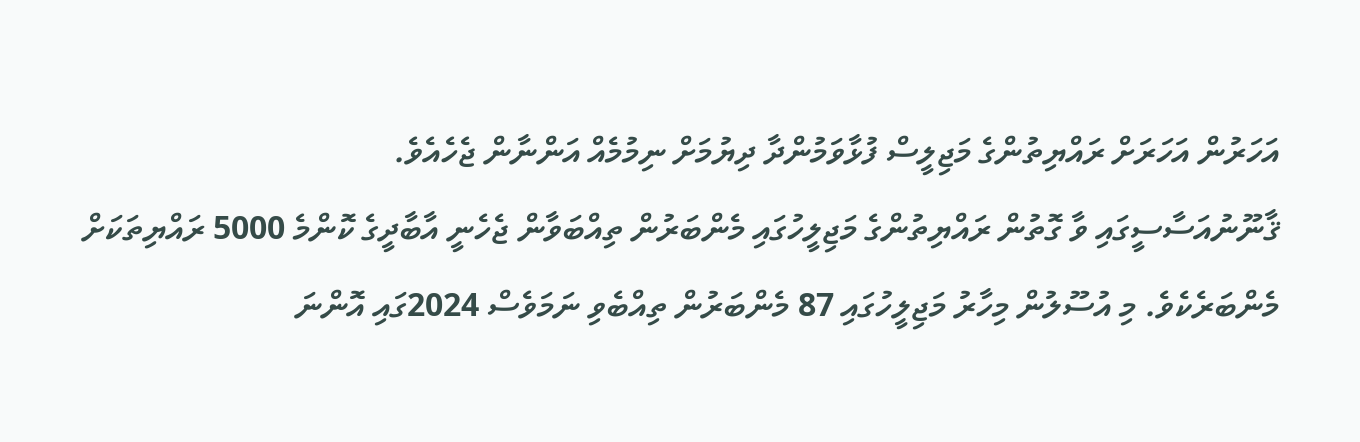އަހަރުން އަހަރަށް ރައްޔިތުންގެ މަޖިލީސް ފުޅާވަމުންދާ ދިޔުމަށް ނިމުމެއް އަންނާން ޖެހެއެވެ.
ޤާނޫނުއަސާސީގައި ވާ ގޮތުން ރައްޔިތުންގެ މަޖިލީހުގައި މެންބަރުން ތިއްބަވާން ޖެހެނީ އާބާދީގެ ކޮންމެ 5000 ރައްޔިތަކަށް މެންބަރެކެވެ. މި އުސޫލުން މިހާރު މަޖިލީހުގައި 87 މެންބަރުން ތިއްބެވި ނަމަވެސް 2024ގައި އޮންނަ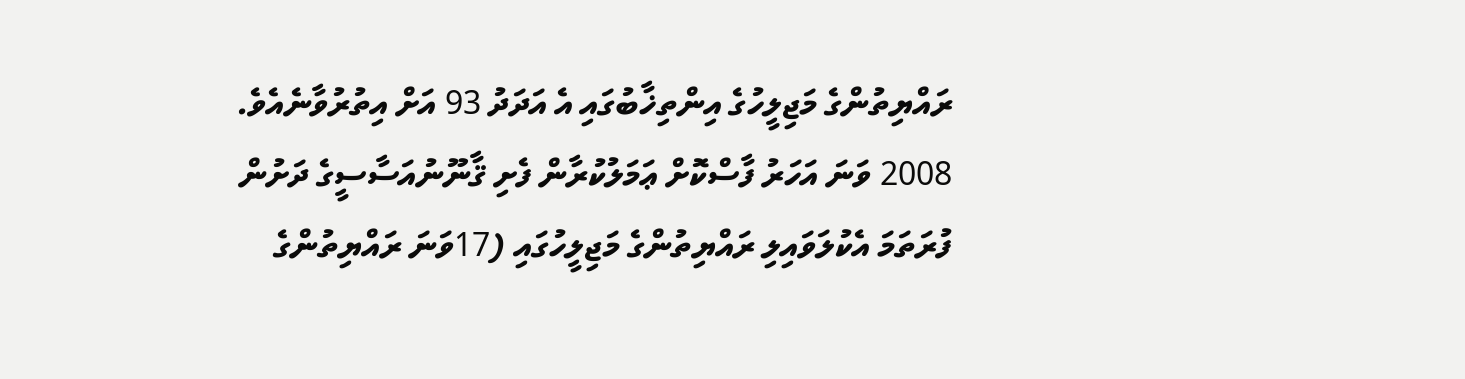ރައްޔިތުންގެ މަޖިލީހުގެ އިންތިޚާބުގައި އެ އަދަދު 93 އަށް އިތުރުވާނެއެވެ.
2008 ވަނަ އަހަރު ފާސްކޮށް ޢަމަލުކުރާން ފެށި ޤާނޫނުއަސާސީގެ ދަށުން ފުރަތަމަ އެކުލަވައިލި ރައްޔިތުންގެ މަޖިލީހުގައި (17ވަނަ ރައްޔިތުންގެ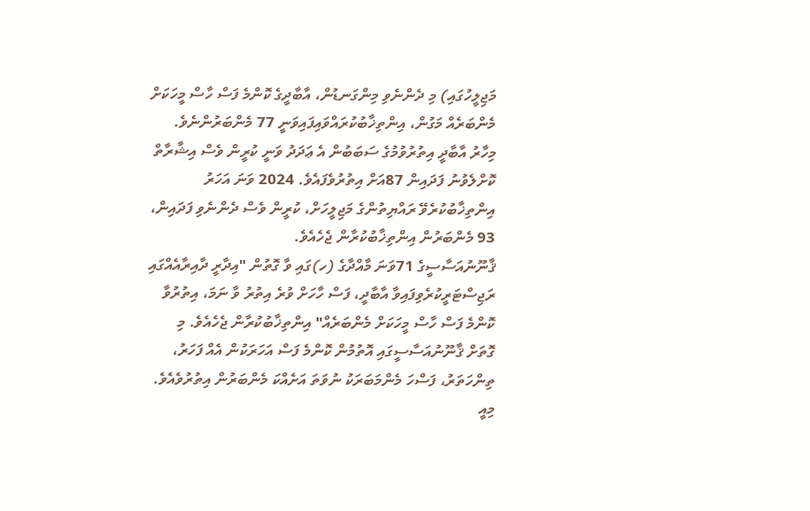މަޖިލީހުގައި) މި ދެންނެވި މިންގަނޑުން، އާބާދީގެ ކޮންމެ ފަސް ހާސް މީހަކަށް މެންބަރެއް މަގުން، އިންތިޚާބުކުރައްވައިފައިވަނީ 77 މެންބަރުންނެވެ. މިހާރު އާބާދީ އިތުރުވުމުގެ ސަބަބުން އެ ޢަދަދު ވަނީ ކުރީން ވެސް އިޝާރާތް ކޮށްލެވުނު ފަދައިން 87އަށް އިތުރުވެފައެވެ. 2024 ވަނަ އަހަރު އިންތިޚާބުކުރެވޭ ރައްޔިތުންގެ މަޖިލީހަށް، ކުރީން ވެސް ދެންނެވި ފަދައިން، 93 މެންބަރުން އިންތިޚާބުކުރާން ޖެހެއެވެ.
ޤާނޫނުއަސާސީގެ 71ވަނަ މާއްދާގެ (ހ)ގައި ވާ ގޮތުން "އިދާރީ ދާއިރާއެއްގައި ރަޖިސްޓަރީކުރެވިފައިވާ އާބާދީ، ފަސް ހާހަށް ވުރެ އިތުރު ވާ ނަމަ، އިތުރުވާ ކޮންމެ ފަސް ހާސް މީހަކަށް މެންބަރެއް" އިންތިޚާބުކުރާން ޖެހެއެވެ. މި ގޮތަށް ޤާނޫނުއަސާސީގައި އޮތުމުން ކޮންމެ ފަސް އަހަރަކުން އެއް ފަހަރު، ތިންހަތަރު، ފަސްހަ މެންމަބަރަކު ނުވަތަ އަށެއްކަ މެންބަރުން އިތުރުވެއެވެ. މިއީ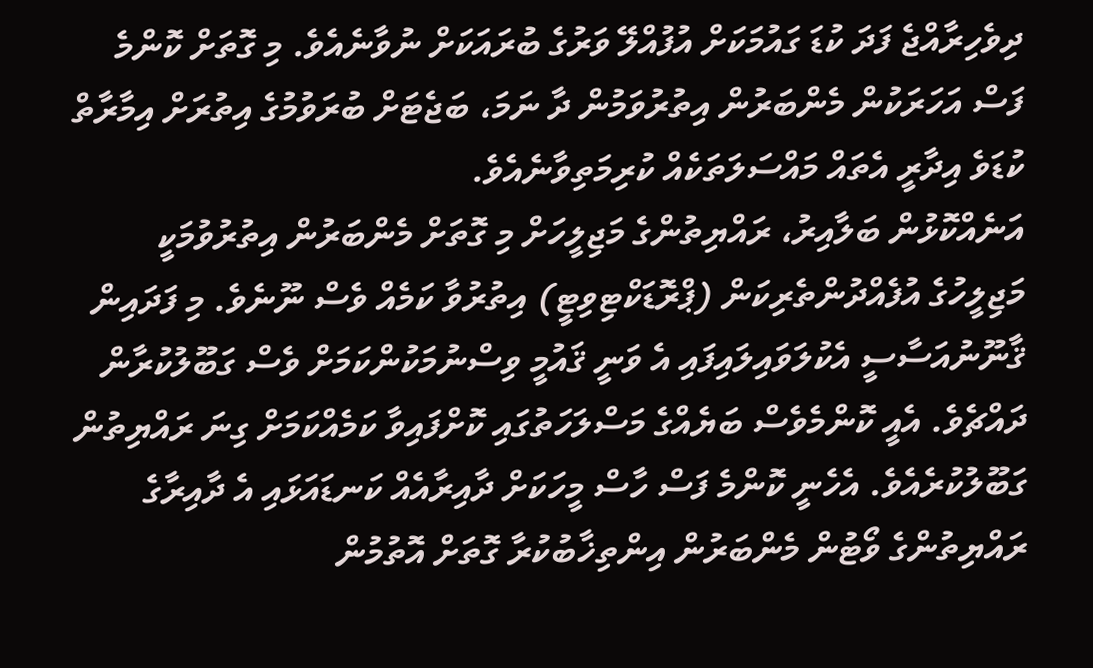ދިވެހިރާއްޖެ ފަދަ ކުޑަ ގައުމަކަށް އުފުއްލޭ ވަރުގެ ބުރައަކަށް ނުވާނެއެވެ. މި ގޮތަށް ކޮންމެ ފަސް އަހަރަކުން މެންބަރުން އިތުރުވަމުން ދާ ނަމަ، ބަޖެޓަށް ބުރަވުމުގެ އިތުރަށް އިމާރާތް ކުޑަވެ އިދާރީ އެތައް މައްސަލަތަކެއް ކުރިމަތިވާނެއެވެ.
އަނެއްކޮޅުން ބަލާއިރު، ރައްޔިތުންގެ މަޖިލީހަށް މި ގޮތަށް މެންބަރުން އިތުރުވުމަކީ މަޖިލީހުގެ އުފެއްދުންތެރިކަން (ޕްރޮޑަކްޓިވިޓީ) އިތުރުވާ ކަމެއް ވެސް ނޫނެވެ. މި ފަދައިން ޤާނޫނުއަސާސީ އެކުލަވައިލައިފައި އެ ވަނީ ޤައުމީ ވިސްނުމަކުންކަމަށް ވެސް ގަބޫލުކުރާން ދައްޗެވެ. އެއީ ކޮންމެވެސް ބަޔެއްގެ މަސްލަހަތުގައި ކޮށްފައިވާ ކަމެއްކަމަށް ގިނަ ރައްޔިތުން ގަބޫލުކުރެއެވެ. އެހެނީ ކޮންމެ ފަސް ހާސް މީހަކަށް ދާއިރާއެއް ކަނޑައަޅައި އެ ދާއިރާގެ ރައްޔިތުންގެ ވޯޓުން މެންބަރުން އިންތިޚާބުކުރާ ގޮތަށް އޮތުމުން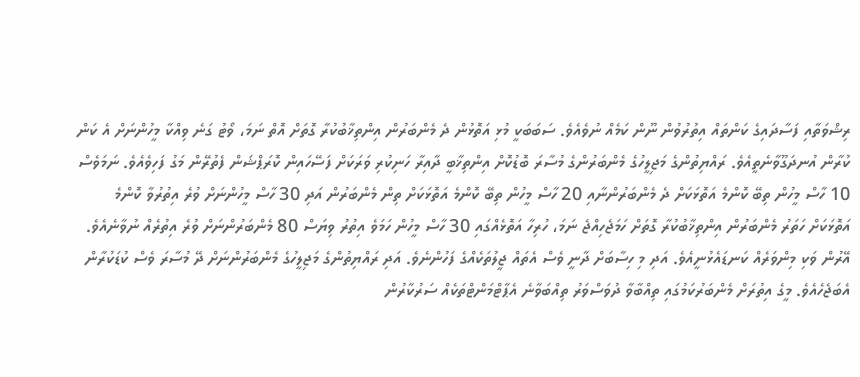ރިޝްވަތާއި ފަސާދައިގެ ކަންތައް އިތުރުވުން ނޫން ކަމެއް ނުވެއެވެ. ސަބަބަކީ މުޅި އަތޮޅުން ދެ މެންބަރުން އިންތިޚާބުކުރާ ގޮތަށް އޮތް ނަމަ، ވޯޓު ގަނެ ވިއްކާ މީހުންނަށް އެ ކަން ކުރާން އުނދަގޫވާނެތީއެވެ. ރައްޔިތުންގެ މަޖިލީހުގެ މެންބަރުންގެ މުސާރަ ބޮޑުކޮށް އިންތިޚާބީ ދާއިރާ ހަނިކުރި ވަރަކަށް ފަސޭހައިން ކޮރަޕްޝަން ފެތުރޭން މަގު ފަހިވެއެވެ. ނަމަވެސް 10 ހާސް މީހުން ތިބޭ ކޮންމެ އަތޮޅަކަށް ދެ މެންބަރުންނާއި 20 ހާސް މީހުން ތިބޭ ކޮންމެ އަތޮޅަކަށް ތިން މެންބަރުން އަދި 30 ހާސް މީހުންނަށް ވުރެ އިތުރުވާ ކޮންމެ އަތޮޅަކަށް ހަތަރު މެންބަރުން އިންތިޚާބުކުރާ ގޮތަށް ހަމަޖެހިއްޖެ ނަމަ، ހުރިހާ އަތޮޅެއްގައި 30 ހާސް މީހުން ހަމަވެ އިތުރު ވިޔަސް 80 މެންބަރުންނަށް ވުރެ އިތުރެއް ނުވާނެއެވެ. އޭރުން ވަކި މިންވަރެއް ކަނޑައެޅުނީއެވެ. އަދި މި ހިސާބަށް ދާނީ ވެސް އެތައް ޖީލުތަކެއްގެ ފަހުންނެވެ. އަދި ރައްޔިތުންގެ މަޖިލީހުގެ މެންބަރުންނަށް ދޭ މުސާރަ ވެސް ކުޑަކުރާން އެބަޖެހެއެވެ. މީގެ އިތުރަށް މެންބަރުކަމުގައި ތިއްބާވާ ދުވަސްވަރު ތިއްބަވާނެ އެޕާޓްމަންޓްތަކެއް ސަރުކާރުން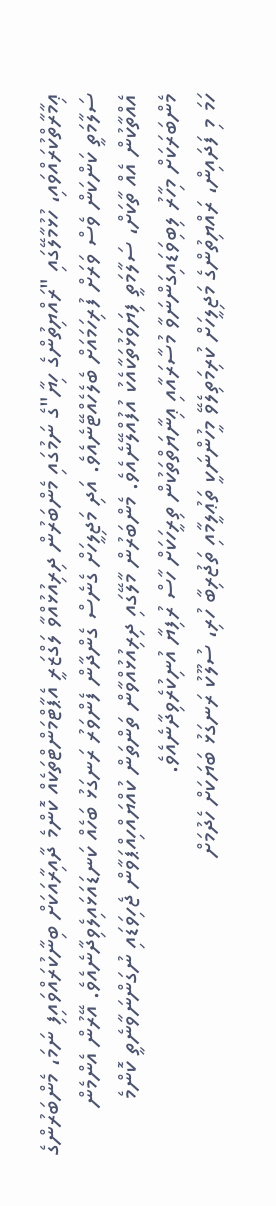ޢިމާރާތްކުރައްވައި، ހުޅުމާލޭގައި "ރައްޔިތުންގެ ހިޔާ"ގެ ނަމުގައި މެންބަރުން ދިރިއުޅުއްވާ ލަގްޒަރީ އެޕާޓްމަންޓްތަކެއް ކޮންމެ ދާއިރާއަކަށް ބިނާކުރައްވައިފި ނަމަ، މެންބަރުންގެ ސަލާމަތީ ކަންކަން ވެސް ވަރަށް ފުރިހަމައަށް ބެލެހެއްޓޭނެއެވެ. އަދި މަޖިލީހަށް ގެނެސް ގެންދާން ފެންވަރު ރަނގަޅު ބަހެއް ކަނޑައަޅައިލެވިދާނެއެވެ. އޭރުން އެންމެން އެއްތާކުން އެއް ތާކަށް، ސަލާމަތީ ފިޔަވަޅުތަކާއެކު އުފުއްލޭނެއެވެ. މެންބަރުން މާލޭގައި ދިރިއުޅުއްވާން ތަންތަން ކުއްޔައްހިއްޕަވާން ޖެހިވަޑައި ނުގަންނަވާނެތީ ކޮންމެ މެންބަރަކަށް މިހާރު ލިބިވަޑައިގަންނަވާ މުސާރައާއި ޢިނާޔަތްތަކުން ތިރީހަކަށް ހާސް ރުފިޔާ އުނިކުރެވިދާނެއެވެ.
ހަމަ މި ފަދައިން، ރައްޔިތުންގެ މަޖިލީހަށް ކުރިމަތިލެވޭ މީހުންނަކީ ތަޢުލީމާއި ތަޖުރިބާ ހުރި، ސުލޫކު ރަނގަޅު ބަޔަކަށް ހެދުމަށް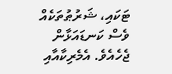ޓަކައި، ޝަރުޠުތަކެއް ވެސް ކަނޑައަޅާން ޖެހެއެވެ. އެމެރިކާއާއި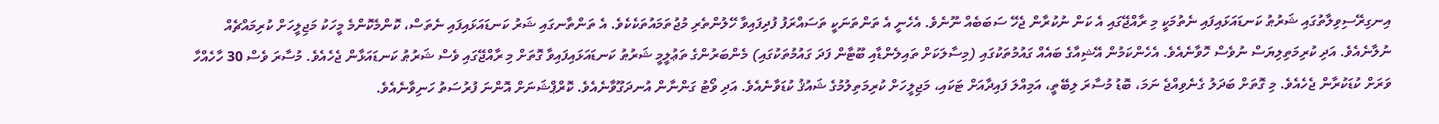އިނގިރޭސިވިލާތުގައި ޝަރުޠު ކަނޑައަޅައިފައި ނެތުމަކީ މި ރާއްޖޭގައި އެ ކަން ނުކުރާން ޖެހޭ ސަބަބެއް ނޫނެވެ. އެހެނީ އެ ތަންތަނަކީ ތަސައްރަފު ފުދިފައިވާ ހޭލުންތެރި މުޖުތަމައުތަކެކެވެ. އެ ތަންތާނގައި ޝަރު ކަނޑައަޅައިފައި ނެތަސް، ކޮންމެކޮންމެ މީހަކު މަޖިލީހަށް ކުރިމައްޗެއް ނުލާނެއެވެ. އަދި ކުރިމަތިލިޔަސް ނުވެސް ހޮވާނެއެވެ. އެހެންކަމުން އޭޝިއާގެ ބައެއް ގައުމުތަކުގައި (މިސާލަކަށް ތައިލެންޑާއި ބޫޓާން ފަދަ ގައުމުތަކުގައި) މެންބަރުންގެ ތަޢުލީމީ ޝަރުޠު ކަނޑައަޅައިފައިވާ ގޮތަށް މި ރާއްޖޭގައި ވެސް ޝަރުޠު ކަނޑައަޅާން ޖެހެއެވެ. މުސާރަ ވެސް 30 ހާހެއްހާ ވަރަށް ކުޑަކުރާން ޖެހެއެވެ. މި ގޮތަށް ބަދަލު ގެނެވިއްޖެ ނަމަ، ބޮޑު މުސާރަ ލިބޭތީ، އަމިއްލަ ފައިދާއަށް ޓަކައި، މަޖިލީހަށް ކުރިމަތިލުމުގެ ޝައުޤު ކުޑަވާނެއެވެ. އަދި ވޯޓު ގަންނާން އުނދަގޫވާނެއެވެ. ކޮރްޕްޝަނަށް އޮންނަ ފުރުސަތު ހަނިވާނެއެވެ.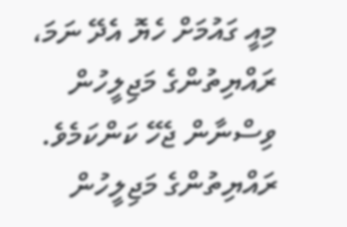މިއީ ގައުމަށް ހެޔޮ އެދޭ ނަމަ، ރައްޔިތުންގެ މަޖިލީހުން ވިސްނާން ޖެހޭ ކަންކަމެވެ. ރައްޔިތުންގެ މަޖިލީހުން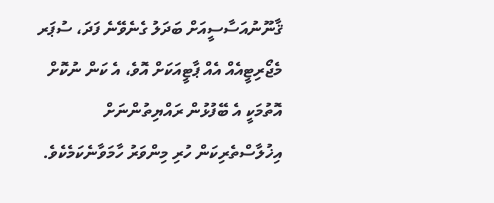ޤާނޫނުއަސާސީއަށް ބަދަލު ގެނެވޭނެ ފަދަ، ސުޕަރ މެޖޯރިޓީއެއް އެއް ޕާޓީއަކަށް އޮވެ، އެ ކަން ނުކޮށް އޮތުމަކީ އެ ބޭފުޅުން ރައްޔިތުންނަށް އިޚުލާސްތެރިކަން ހުރި މިންވަރު ހާމަވާނެކަމެކެވެ.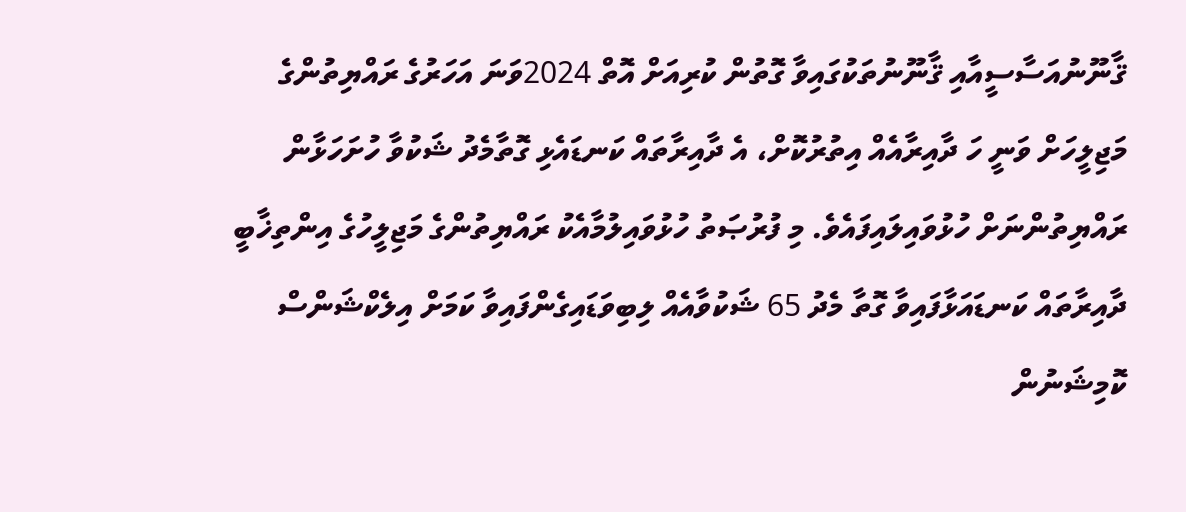ޤާނޫނުއަސާސީއާއި ޤާނޫނުތަކުގައިވާ ގޮތުން ކުރިއަށް އޮތް 2024ވަނަ އަހަރުގެ ރައްޔިތުންގެ މަޖިލީހަށް ވަނީ ހަ ދާއިރާއެއް އިތުރުކޮށް، އެ ދާއިރާތައް ކަނޑައެޅި ގޮތާމެދު ޝަކުވާ ހުށަހަޅާން ރައްޔިތުންނަށް ހުޅުވައިލައިފައެވެ. މި ފުރުޞަތު ހުޅުވައިލުމާއެކު ރައްޔިތުންގެ މަޖިލީހުގެ އިންތިޚާބީ ދާއިރާތައް ކަނޑައަޅާފައިވާ ގޮތާ މެދު 65 ޝަކުވާއެއް ލިބިވަޑައިގެންފައިވާ ކަމަށް އިލެކްޝަންސް ކޮމިޝަނުން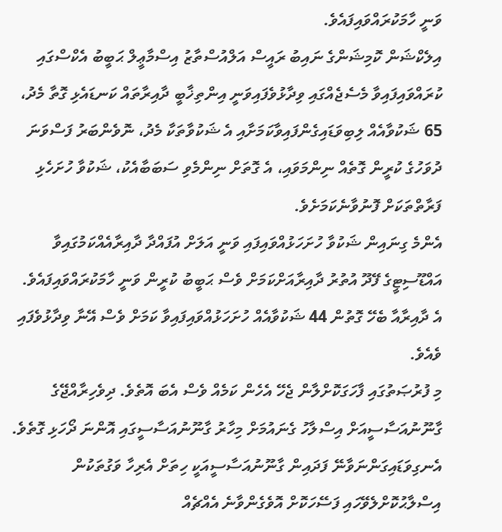ވަނީ ހާމަކުރައްވައިފައެވެ.
އިލެކްޝަން ކޮމިޝަންގެ ނައިބު ރައީސް އަލްއުސްތާޒު އިސްމާޢީލް ޙަބީބު އެކްސްގައި ކުރައްވައިފައިވާ މެސެޖެއްގައި ވިދާޅުވެފައިވަނީ އިންތިޚާބީ ދާއިރާތައް ކަނޑައެޅި ގޮތާ މެދު، 65 ޝަކުވާއެއް ލިބިވަޑައިގެންފައިވާކަމަށާއި އެ ޝަކުވާތަކާ މެދު، ނޮވެންބަރު ފަސްވަނަ ދުވަހުގެ ކުރީން ގޮތެއް ނިންމަވައި، އެ ގޮތަށް ނިންމެވި ސަބަބާއެކު، ޝަކުވާ ހުށަހެޅި ފަރާތްތަކަށް ފޮނުވާނެކަމަށެވެ.
އެންމެ ގިނައިން ޝަކުވާ ހުށަހަޅުއްވައިފައި ވަނީ އަލަށް އުފައްދާ ދާއިރާއެއްކަމުގައިވާ އައްޑޫސިޓީގެ ފޭދޫ އުތުރު ދާއިރާއަށްކަމަށް ވެސް ޙަބީބު ކުރީން ވަނީ ހާމަކުރައްވައިފައެވެ. އެ ދާއިރާއާ ބެހޭ ގޮތުން 44 ޝަކުވާއެއް ހުށަހަޅުއްވައިފައިވާ ކަމަށް ވެސް އޭނާ ވިދާޅުވެފައި ވެއެވެ.
މި ފުރުޞަތުގައި ފާހަގަކޮށްލާން ޖެހޭ އެހެން ކަމެއް ވެސް އެބަ އޮތެވެ. ދިވެހިރާއްޖޭގެ ގާނޫނުއަސާސީއަށް އިސްލާހު ގެނައުމަށް މިހާރު ގާނޫނުއަސާސީގައި އޮންނަ ދޯހަޅި ގޮތެވެ. އެނގިވަޑައިގަންނަވާނޭ ފަދައިން ގާނޫނުއަސާސީއަކީ ހިތަށް އެރިހާ ވަގުތަކުން އިސްލާޙުކޮށްލެވޭހައި ފަސޭހަކޮށް އޮވެގެންވާނެ އެއްޗެއް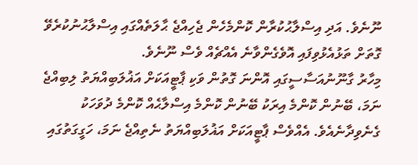ނޫނެވެ. އަދި އިސްލާޙުކުރާން ކޮންމެހެން ޖެހިއްޖެ ޙާލަތެއްގައި އިސްލާޙުނުކުރެވޭ ގޮތަށް ތަޅުއެޅުވިފައި އޮވެގެންވާނެ އެއްޗެއް ވެސް ނޫނެވެ.
މިހާރު ގާނޫނުއަސާސީގައި އޮންނަ ގޮތުން ވަކި ޕާޓީއަކަށް އަޣުލަބިއްޔަތު ލިބިއްޖެ ނަމަ، ބޭނުން ކޮންމެ އިރަކު ބޭނުން ކޮންމެ އިސްލާޙެއް ކޮންމެ ދުވަހަކު ގެނެވިދާނެއެވެ. އެއްވެސް ޕާޓީއަކަށް އަޣުލަބިއްޔަތު ނެތިއްޖެ ނަމަ، ހަގީގަތުގައި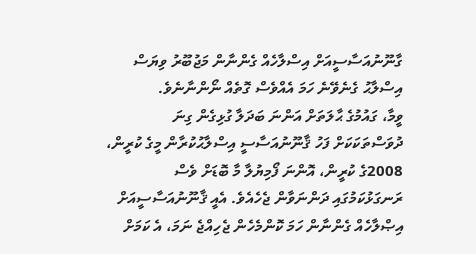ގާނޫނުއަސާސީއަށް އިސްލާހެއް ގެންނާން މަޖުބޫރު ވިޔަސް އިސްލާޙު ގެނެވޭނެ ހަމަ އެއްވެސް ގޮތެއް ނޯންނާނެވެ.
ވީމާ، ގައުމުގެ ޙާލަތަށް އަންނަ ބަދަލާ ގުޅިގެން ގިނަ ދުވަސްތަކަކަށް ފަހު ޤާނޫނުއަސާސީ އިސްލާޙުކުރާން މީގެ ކުރީން، 2008ގެ ކުރީން، އޮންނަ ފޯމިޔުލާ މާ ބޮޑަށް ވެސް ރަނގަޅުކަމުގައި ދަންނަވާން ޖެހެއެވެ. އެއީ ޤާނޫނުއަސާސީއަށް އިޞްލާހެއް ގެންނާން ހަމަ ކޮންމެހެން ޖެހިއްޖެ ނަމަ، އެ ކަމަށް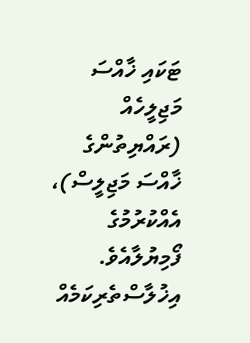ޓަކައި ޚާއްސަ މަޖިލީހެއް (ރައްޔިތުންގެ ޚާއްސަ މަޖިލީސް)، އެއްކުރުމުގެ ފޯމިޔުލާއެވެ. އިޚުލާސްތެރިކަމެއް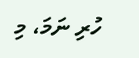ހުރި ނަމަ، މި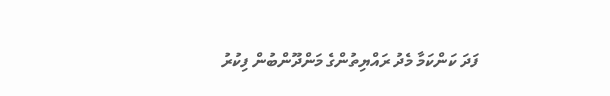ފަދަ ކަންކަމާ މެދު ރައްޔިތުންގެ މަންދޫންބުން ފިކުރު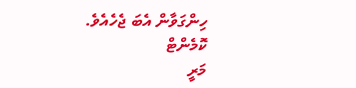ހިންގަވާން އެބަ ޖެހެއެވެ.
ކޮމެންޓް
މަރީ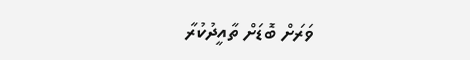ވަރަށް ބޮޑަށް ތާއީދުކުރާ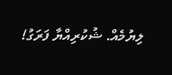ލިޔުމެއް. ޝުކުރިއްޔާ ފަރަގު!